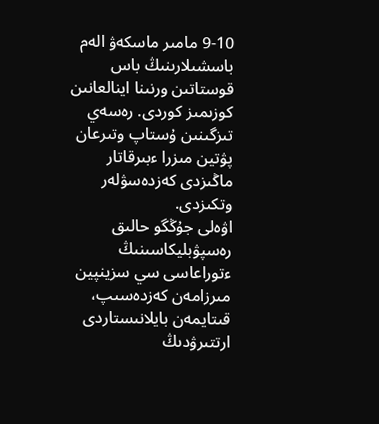9-10 مامىر ماسكەۋ الەم باسشىلارىنىڭ باس قوستاتىن ورنىنا اينالعانىن كوزىمىز كوردى. رەسەي تىزگىنىن ۇستاپ وتىرعان پۋتين مىزرا ءبىرقاتار ماڭىزدى كەزدەسۋلەر وتكىزدى.
اۋەلى جۇڭگو حالىق رەسپۋبليكاسىنىڭ ءتوراعاسى سي سزينپين مىرزامەن كەزدەسىپ، قىتايمەن بايلانىستاردى ارتتىرۋدىڭ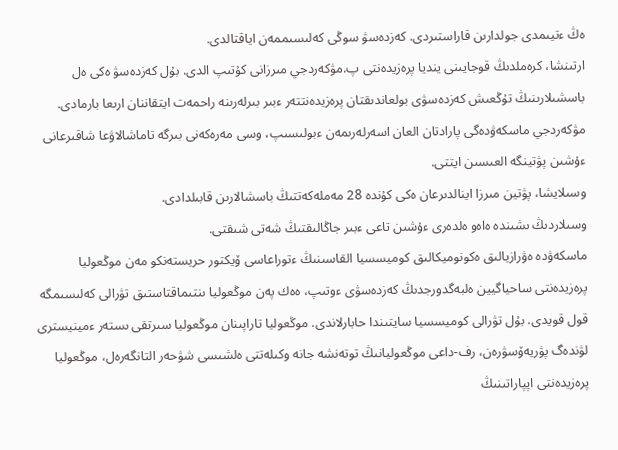ەڭ ءتيىمدى جولدارىن قاراستىردى. كەزدەسۋ سوڭى كەلىسىممەن اياقتالدى.
ارتىنشا، كرەملدىڭ قوجايىنى ينديا پرەزيدەنتى پ.مۋكەردجي مىرزانى كۇتىپ الدى. بۇل كەزدەسۋ ەكى ەل باسشىلارىنىڭ تۇڭعىش كەزدەسۋى بولعاندىقتان پرەزيدەنتتەر ءبىر بىرلەرىنە راحمەت ايتقاننان ارىعا بارمادى. مۋكەردجي ماسكەۋدەگى پارادتان العان اسەرلەرىمەن ءبولىسىپ، وسى مەرەكەنى بىرگە تاماشالاۋعا شاقىرعانى ءۇشىن پۋتينگە العىسىن ايتتى.
وسىلايشا، پۋتين مىرزا اينالدىرعان ەكى كۇندە 28 مەملەكەتتىڭ باسشالارىن قابىلدادى.
وسىلاردىڭ ىشىندە ەاەو ەلدەرى ءۇشىن تاعى ءبىر جاڭالىقتىڭ شەتى شىقتى.
ماسكەۋدە ەۋرازيالىق ەكونوميكالىق كوميسسيا القاسىنىڭ ءتوراعاسى ۆيكتور حريستەنكو مەن موڭعوليا پرەزيدەنتى ساحياگيين ەلبەگدورجدىڭ كەزدەسۋى ءوتىپ، ەەك پەن موڭعوليا ىنتىماقتاستىق تۋرالى كەلىسىمگە قول قويدى. بۇل تۋرالى كوميسسيا سايتىندا حابارلاندى. موڭعوليا تاراپىنان موڭعوليا سىرتقى ىستەر ءمينيسترى لۋندەگ پۋريەۆسۋرەن، رف-داعى موڭعوليانىڭ توتەنشە جانە وكىلەتتى ەلشىسى شۋحەر التانگەرەل، موڭعوليا پرەزيدەنتى اپپاراتىنىڭ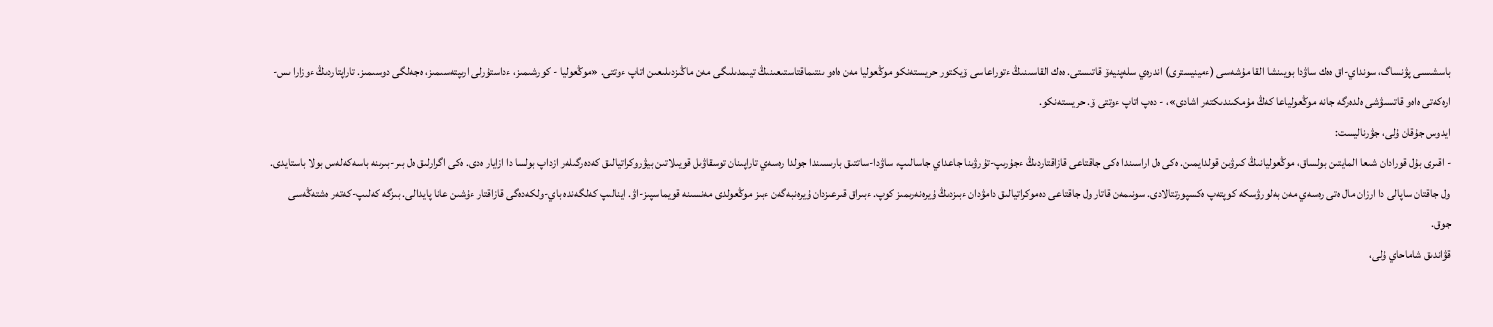باسشىسى پۋنساگ، سونداي-اق ەەك ساۋدا بويىنشا القا مۇشەسى (ءمينيسترى) اندرەي سلەپنيەۆ قاتىستى. ەەك القاسىنىڭ ءتوراعاسى ۆيكتور حريستەنكو موڭعوليا مەن ەاەو ىنتىماقتاستىعىنىڭ تيىمدىلىگى مەن ماڭىزدىلىعىن اتاپ ءوتتى. «موڭعوليا - كورشىمىز، ءداستۇرلى ارىپتەسىمىز، ەجەلگى دوسىمىز. تاراپتاردىڭ ءوزارا ىس-ارەكەتى ەاەو قاتىسۋشى ەلدەرگە جانە موڭعولياعا كەڭ مۇمكىندىكتەر اشادى»، - دەپ اتاپ ءوتتى ۆ. حريستەنكو.
ايدوس جۇقان ۇلى، جۋرناليست:
- اقىرى بۇل قورادان شىعا المايتىن بولساق، موڭعوليانىڭ كىرۋىن قولدايمىن. ەكى ەل اراسىندا ەكى جاقتاعى قازاقتاردىڭ ءجۇرىپ-تۇرۋىنا جاعداي جاسالىپ، ساۋدا-ساتتىق بارىسىندا جولدا رەسەي تاراپىنان توسقاۋىل قويىلاتىن بيۋروكراتيالىق كەدەرگىلەر ازداپ بولسا دا ازايار ەدى. ەكى اگرارلىق ەل بىر-بىرىنە باسەكەلەس بولا باستايدى. ول جاقتان ساپالى دا ارزان مال ەتى رەسەي مەن بەلورۋسكە كوپتەپ ەكسپورتتالادى. سونىمەن قاتار ول جاقتاعى دەموكراتيالىق دامۋدان ءبىزدىڭ ۇيرەنەرىمىز كوپ. ءبىراق قىرعىزدان ۇيرەنبەگەن ءبىز موڭعولدى مەنسىنە قويماسپىز-اۋ. اينالىپ كەلگەندە باي-ولكەدەگى قازاقتار ءۇشىن عانا پايدالى. بىزگە كەلىپ-كەتەر ەشتەڭەسى جوق.
قۋاندىق شاماحاي ۇلى،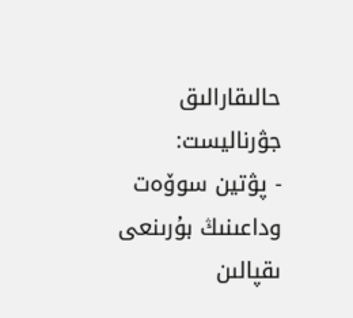حالىقارالىق جۋرناليست:
- پۋتين سوۆەت وداعىنىڭ بۇرىنعى ىقپالىن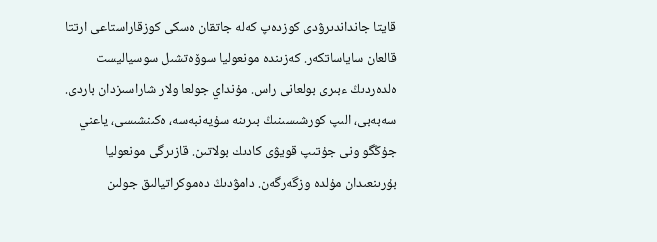قايتا جانداندىرۋدى كوزدەپ كەلە جاتقان ەسكى كوزقاراستاعى ارتتا قالعان ساياساتكەر. كەزىندە مونعوليا سوۆەتشىل سوسياليست ەلدەردىڭ ءبىرى بولعانى راس. مۇنداي جولعا ولار شاراسىزدان باردى. سەبەبى، الىپ كورشىسىنىڭ بىرىنە سۇيەنبەسە، ەكىنشىسى، ياعني جۇڭگو ونى جۇتىپ قويۋى كادىك بولاتىن. قازىرگى مونعوليا بۇرىنعىدان مۇلدە وزگەرگەن. دامۋدىڭ دەموكراتيالىق جولىن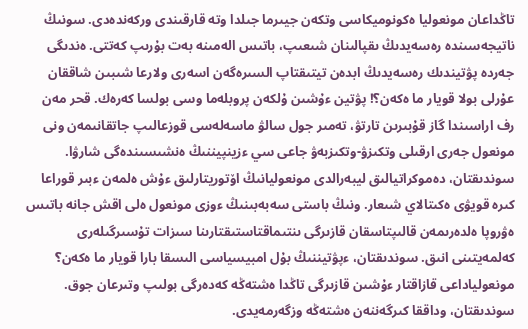تاڭداعان مونعوليا ەكونوميكاسى وتكەن جيىرما جىلدا وتە قارقىندى وركەندەدى. سونىڭ ناتيجەسىندە رەسەيدىڭ ىقپالىنان شىعىپ، باتىس الەمىنە بەت بۇرىپ كەتتى. ەندىگى جەردە پۋتيندىك رەسەيدىڭ ابدەن تيتىقتاپ السىرەگەن اسەرى ولارعا شىبىن شاققان عۇرلى بولا قويار ما ەكەن؟! پۋتين ءۇشىن ۇلكەن پروبلەما وسى بولسا كەرەك. قحر مەن رف اراسىندا گاز قۇبىرىن تارتۋ، تەمىر جول سالۋ ماسەلەسى قوزعالىپ جاتقانىمەن ونى مونعول جەرى ارقىلى وتكىزۋ-وتكىزبەۋ جاعى سي ءزينپيننىڭ ەنشىسىندەگى شارۋا. سوندىقتان، دەموكراتيالىق ليبەرالدى مونعوليانىڭ اۆتوريتارلىق ءۇش ەلمەن ءبىر قوراعا كىرە قويۋى ەكىتالاي شىعار. ونىڭ باستى سەبەبىنىڭ ءوزى مونعول ەلى اقش جانە باتىس ەۋروپا ەلدەرىمەن قالىپتاسقان قازىرگى ىنتىماقتاستىقتارىنا سىزات تۇسىرگىلەرى كەلمەيتىنى انىق. سوندىقتان، ءپۋتيننىڭ بۇل امبيسياسى الىسقا بارا قويار ما ەكەن؟ مونعولياداعى قازاقتار ءۇشىن قازىرگى تاڭدا ەشتەڭە كەدەرگى بولىپ وتىرعان جوق. سوندىقتان، وداققا كىرگەننەن ەشتەڭە وزگەرمەيدى.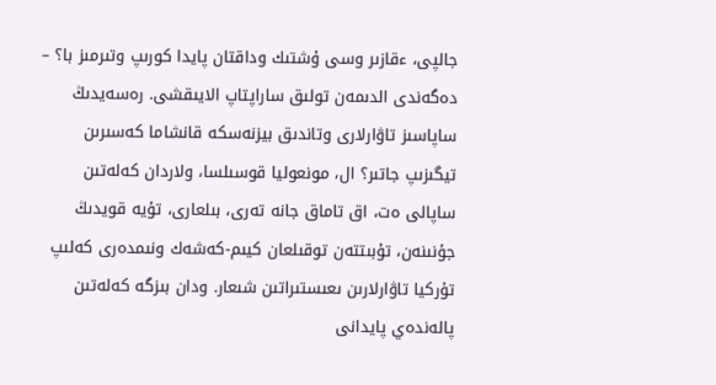جالپى، ءقازىر وسى ۇشتىك وداقتان پايدا كورىپ وتىرمىز با؟ – دەگەندى الدىمەن تولىق ساراپتاپ الايىقشى. رەسەيدىڭ ساپاسىز تاۋارلارى وتاندىق بيزنەسكە قانشاما كەسىرىن تيگىزىپ جاتىر؟ ال، مونعوليا قوسىلسا، ولاردان كەلەتىن ساپالى ەت، اق تاماق جانە تەرى، بىلعارى، تۇيە قويدىڭ جۇنىنەن، تۇبىتتەن توقىلعان كيىم-كەشەك ونىمدەرى كەلىپ تۇركيا تاۋارلارىن ىعىستىراتىن شىعار. ودان بىزگە كەلەتىن پالەندەي پايدانى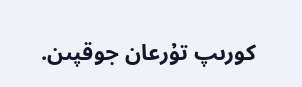كورىپ تۇرعان جوقپىن.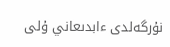نۇرگەلدى ءابدىعاني ۇلى